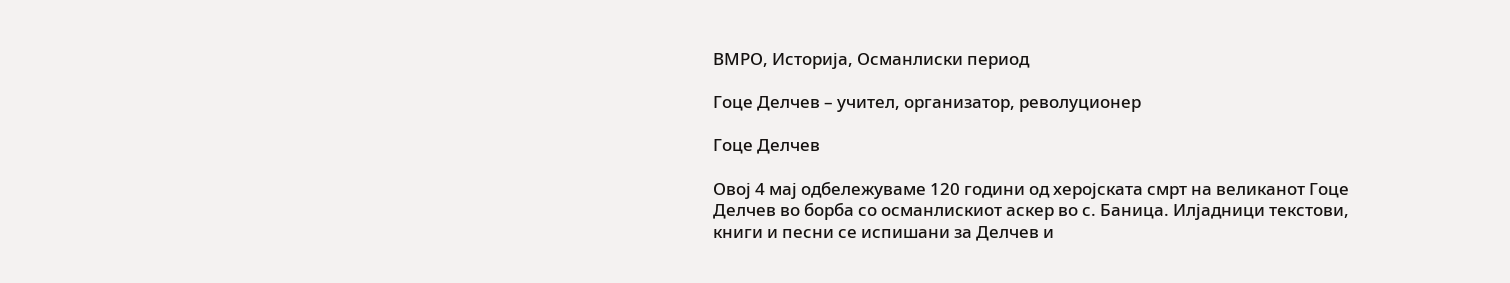ВМРО, Историја, Османлиски период

Гоце Делчев – учител, организатор, револуционер

Гоце Делчев

Овој 4 мај одбележуваме 120 години од херојската смрт на великанот Гоце Делчев во борба со османлискиот аскер во с. Баница. Илјадници текстови, книги и песни се испишани за Делчев и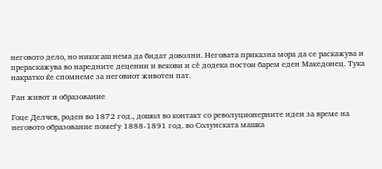неговото дело, но никогаш нема да бидат доволни. Неговата приказна мора да се раскажува и прераскажува во наредните децении и векови и сѐ додека постои барем еден Македонец. Тука накратко ќе спомнеме за неговиот животен пат.

Ран живот и образование

Гоце Делчев, роден во 1872 год., дошол во контакт со револуционерните идеи за време на неговото образование помеѓу 1888-1891 год. во Солунската машка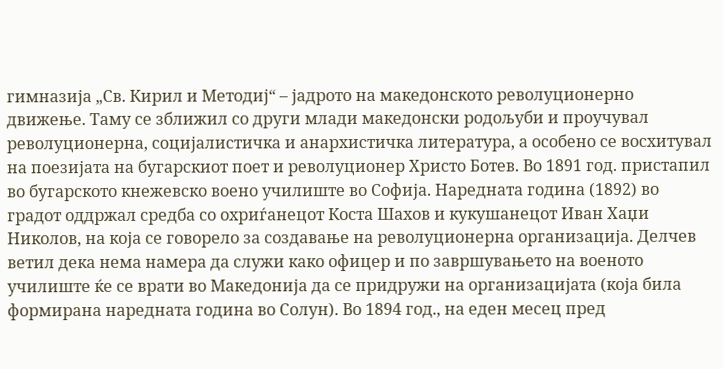гимназија „Св. Кирил и Методиј“ – јадрото на македонското револуционерно движење. Таму се зближил со други млади македонски родољуби и проучувал револуционерна, социјалистичка и анархистичка литература, а особено се восхитувал на поезијата на бугарскиот поет и револуционер Христо Ботев. Во 1891 год. пристапил во бугарското кнежевско воено училиште во Софија. Наредната година (1892) во градот оддржал средба со охриѓанецот Коста Шахов и кукушанецот Иван Хаџи Николов, на која се говорело за создавање на револуционерна организација. Делчев ветил дека нема намера да служи како офицер и по завршувањето на военото училиште ќе се врати во Македонија да се придружи на организацијата (која била формирана наредната година во Солун). Во 1894 год., на еден месец пред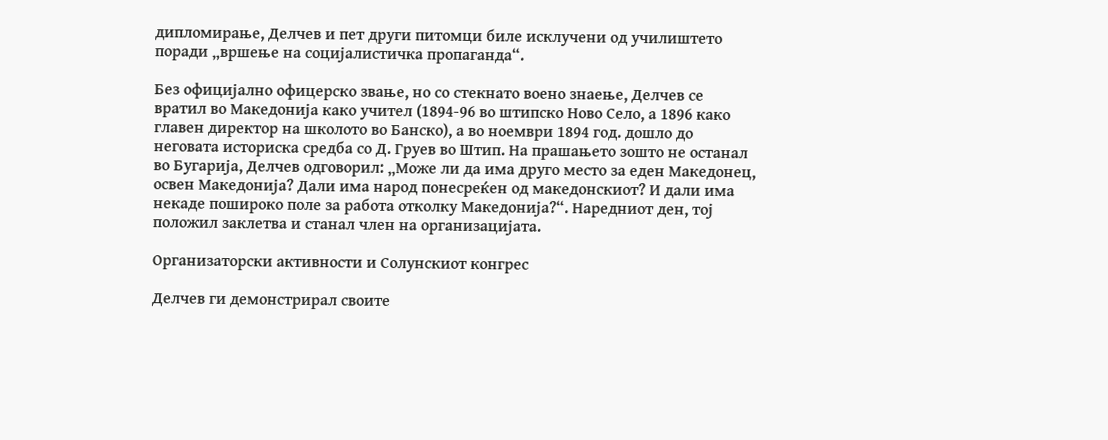дипломирање, Делчев и пет други питомци биле исклучени од училиштето поради „вршење на социјалистичка пропаганда“.

Без официјално офицерско звање, но со стекнато воено знаење, Делчев се вратил во Македонија како учител (1894-96 во штипско Ново Село, а 1896 како главен директор на школото во Банско), а во ноември 1894 год. дошло до неговата историска средба со Д. Груев во Штип. На прашањето зошто не останал во Бугарија, Делчев одговорил: „Може ли да има друго место за еден Македонец, освен Македонија? Дали има народ понесреќен од македонскиот? И дали има некаде пошироко поле за работа отколку Македонија?“. Наредниот ден, тој положил заклетва и станал член на организацијата.

Организаторски активности и Солунскиот конгрес

Делчев ги демонстрирал своите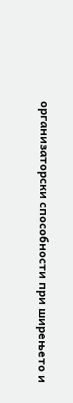организаторски способности при ширењето и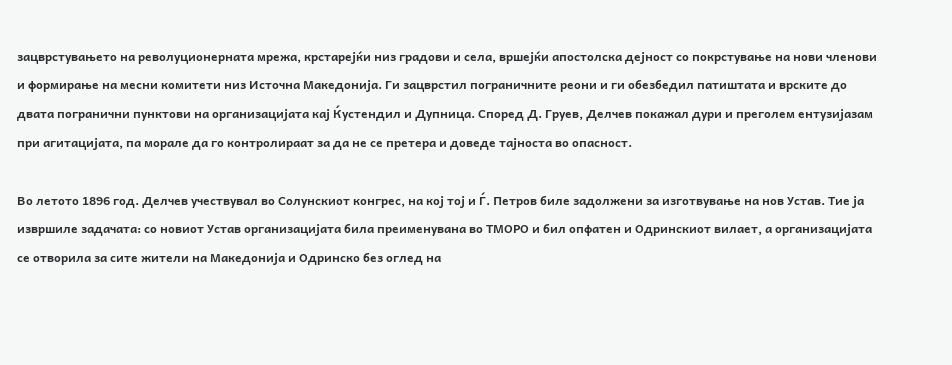зацврстувањето на револуционерната мрежа, крстарејќи низ градови и села, вршејќи апостолска дејност со покрстување на нови членови и формирање на месни комитети низ Источна Македонија. Ги зацврстил пограничните реони и ги обезбедил патиштата и врските до двата погранични пунктови на организацијата кај Ќустендил и Дупница. Според Д. Груев, Делчев покажал дури и преголем ентузијазам при агитацијата, па морале да го контролираат за да не се претера и доведе тајноста во опасност.

Во летото 1896 год. Делчев учествувал во Солунскиот конгрес, на кој тој и Ѓ. Петров биле задолжени за изготвување на нов Устав. Тие ја извршиле задачата: со новиот Устав организацијата била преименувана во ТМОРО и бил опфатен и Одринскиот вилает, а организацијата се отворила за сите жители на Македонија и Одринско без оглед на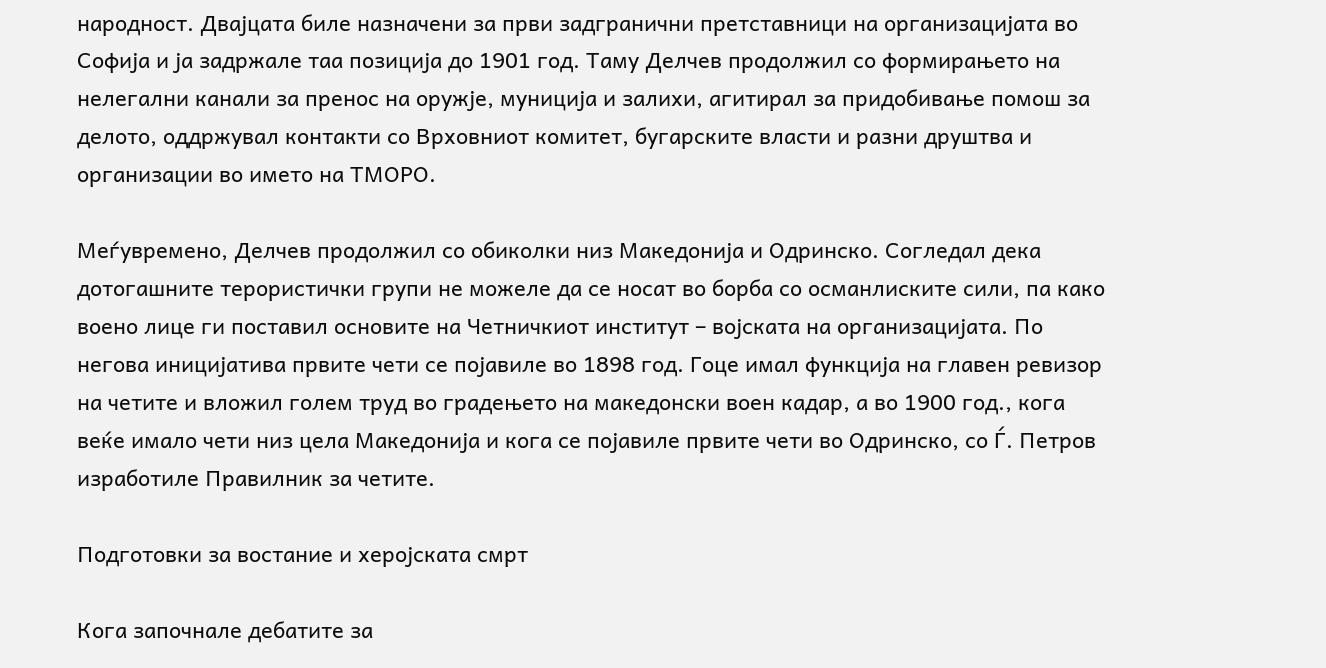народност. Двајцата биле назначени за први задгранични претставници на организацијата во Софија и ја задржале таа позиција до 1901 год. Таму Делчев продолжил со формирањето на нелегални канали за пренос на оружје, муниција и залихи, агитирал за придобивање помош за делото, оддржувал контакти со Врховниот комитет, бугарските власти и разни друштва и организации во името на ТМОРО.

Меѓувремено, Делчев продолжил со обиколки низ Македонија и Одринско. Согледал дека дотогашните терористички групи не можеле да се носат во борба со османлиските сили, па како воено лице ги поставил основите на Четничкиот институт – војската на организацијата. По негова иницијатива првите чети се појавиле во 1898 год. Гоце имал функција на главен ревизор на четите и вложил голем труд во градењето на македонски воен кадар, а во 1900 год., кога веќе имало чети низ цела Македонија и кога се појавиле првите чети во Одринско, со Ѓ. Петров изработиле Правилник за четите.

Подготовки за востание и херојската смрт

Кога започнале дебатите за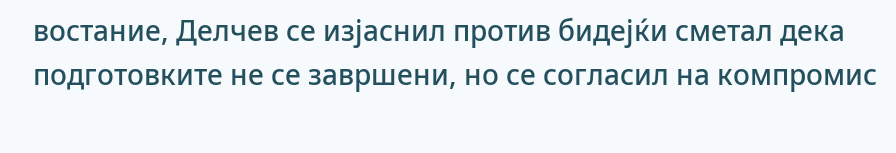востание, Делчев се изјаснил против бидејќи сметал дека подготовките не се завршени, но се согласил на компромис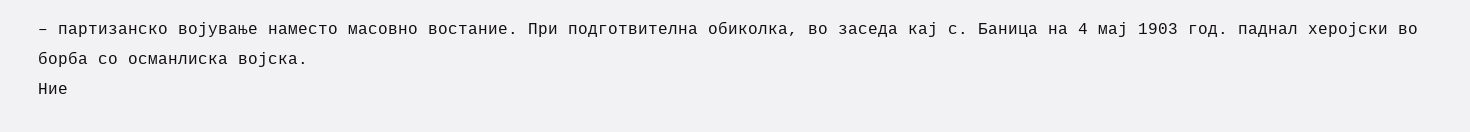– партизанско војување наместо масовно востание. При подготвителна обиколка, во заседа кај с. Баница на 4 мај 1903 год. паднал херојски во борба со османлиска војска.
Ние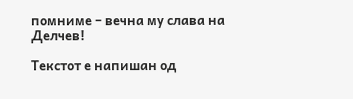помниме – вечна му слава на Делчев!

Текстот е напишан од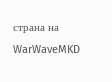страна на WarWaveMKD